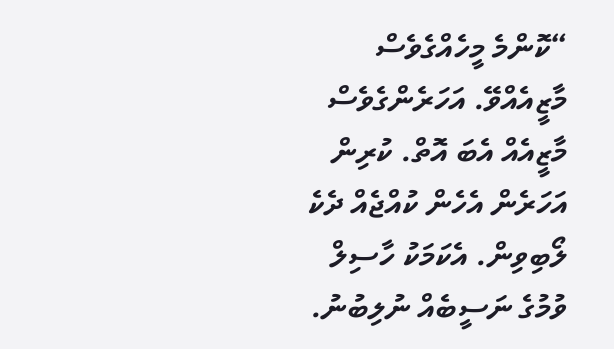“ކޮންމެ މީހެއްގެވެސް މާޒީއެއްވޭ. އަހަރެންގެވެސް މާޒީއެއް އެބަ އޮތް. ކުރިން އަހަރެން އެހެން ކުއްޖެއް ދެކެ ލޯބިވިން. އެކަމަކު ހާސިލް ވުމުގެ ނަސީބެއް ނުލިބުނު.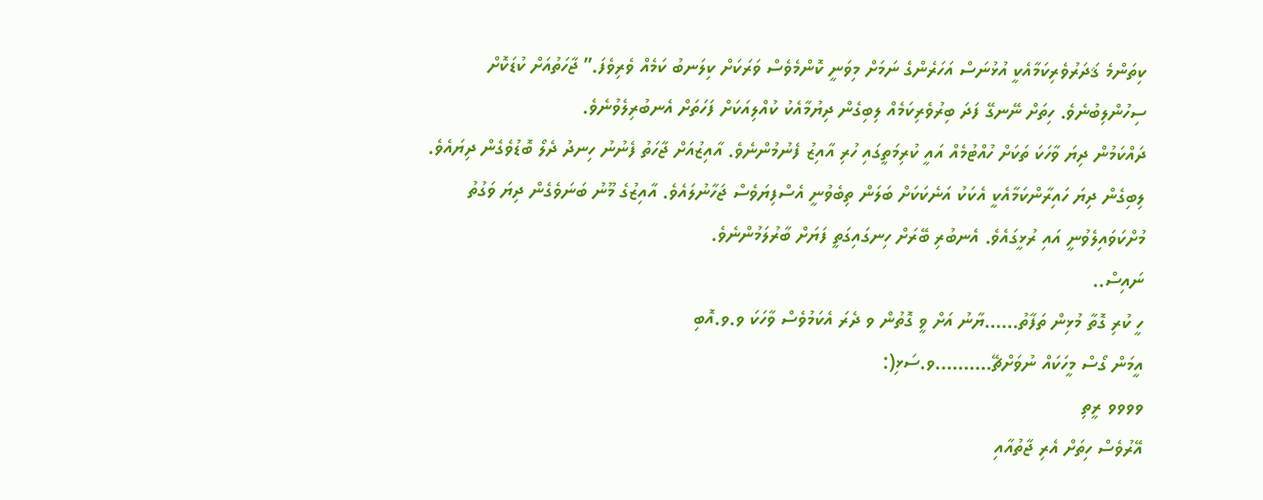ކިތަންމެ ޤަދަރުވެރިކަމާއެކީ އުޅުނަސް އަހަރެންގެ ނަމަށް މިވަނީ ކޮންމެވެސް ވަރަކަށް ކިލަނބު ކަމެއް ވެރިވެފަ.” ޖާހަތުއަށް ކުޑަކޮށް ސިހުންލިބުނެވެ. ހިތަށް ނޭނގޭ ފަދަ ބިރުވެރިކަމެއް ލިބިގެން ދިޔުމާއެކު ކުއްލިއަކަށް ފަހަތަށް އެނބުރިލެވުނެވެ.
ދައްކަމުން ދިޔަ ވާހަކަ ތަކަށް ހުއްޓުމެއް އައީ ކުރިމަތީގައި ހުރި އާއިޒު ފެނުމުންނެވެ. އާއިޒުއަށް ޖާހަތު ފެނުނު ހިނދު ދެލޯ ބޮޑުވެގެން ދިޔައެވެ. ލިބިގެން ދިޔަ ހައިރާންކަމާއެކީ އެކަކު އަނެކަކަށް ބަލަން ތިބެވުނީ އެސްފިޔަވެސް ޖަހާނުލައެވެ. އާއިޒުގެ މޫނު ބަނަވެގެން ދިޔަ ވަގުތު މުށްކަވައިލެވުނީ އައި ރުޅީގައެވެ. އެނބުރި ބޭރަށް ހިނގައިގަތީ ފަޔަށް ބާރުލަމުންނެވެ.
ނައިސް..
ހީ ކުރި ގޮތާ މުޅިން ތަފާތު……ޔާނު އަށް ވީ ގޮތުން ވ ދެރަ އެކަމުވެސް ވާހަކަ ވ.ވ.އޮބި
އީމަން ގޯސް މީހަކައް ނުވަށްޗޭ……….ވ.ސަޅި(:
ވވވވ ރީތި
އޭރުވެސް ހިތަށް އެރި ޖާތުއާއި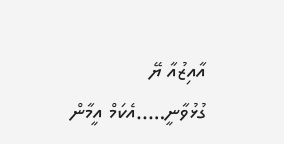އާއިޒުއާ ޔޭ ގުޅުވާނީ…..އެކަމް އީމާން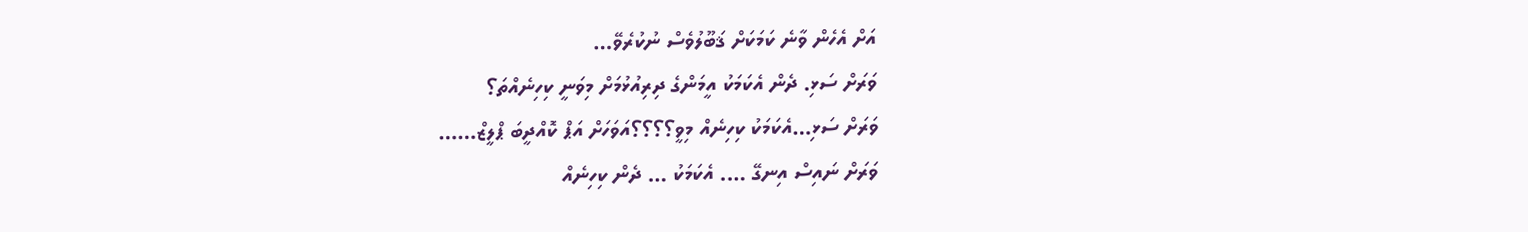އަށް އެހެން ވާނެ ކަމަކަށް ޤަބޫލުވެސް ނުކުރެވޭ…
ވަރަށް ސަޅި. ދެން އެކަމަކު އީމަންގެ ދިރިއުޅުމަށް މިވަނީ ކިހިނެއްތަ؟
ވަރަށް ސަޅި…އެކަމަކު ކިހިނެއް މިވީ؟؟؟؟އަވަހަށް އަޕް ކޮއްދީބަ ޕްލީޒް……
ވަރަށް ނައިސް އިނގޭ …. އެކަމަކު … ދެން ކިހިނެއް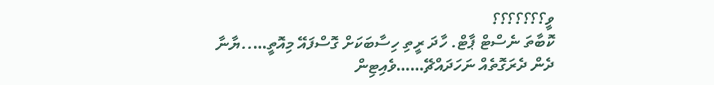ވީ؟؟؟؟؟؟؟
ކޮބާތަ ނެސްޓް ޕާޓް. ހާދަ ރީތި ހިސާބަކަށް ގޮސްފައޭ މިއޮތީ…..ޔާނާ ދެން ދެރަގޮތެއް ނަހަދައްޗޭ……ވެއިޓިން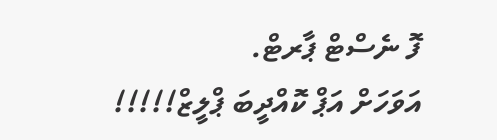ފޮ ނެސްޓް ޕާރޓް.
އަވަހަށް އަޕް ކޮއްދީބަ ޕްލީޒް!!!!!